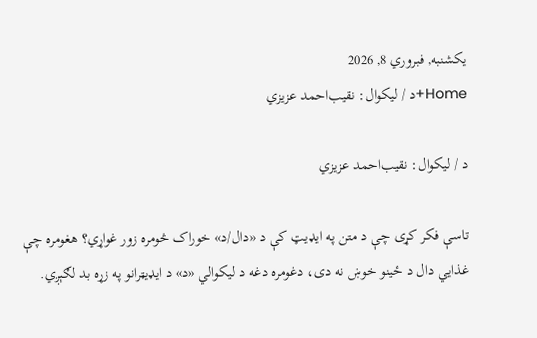یکشنبه, فبروري 8, 2026
Home+د / لیکوال: نقیب‌احمد عزیزي

د / لیکوال: نقیب‌احمد عزیزي

تاسې فکر کړی چې د متن په ايډيټ کې د «دال/د» خوراک څومره زور غواړي؟ هغومره چې غذايي دال د ځينو خوښ نه دی، دغومره دغه د لیکوالي «د» د ايډيټرانو په زړه بد لګېږي.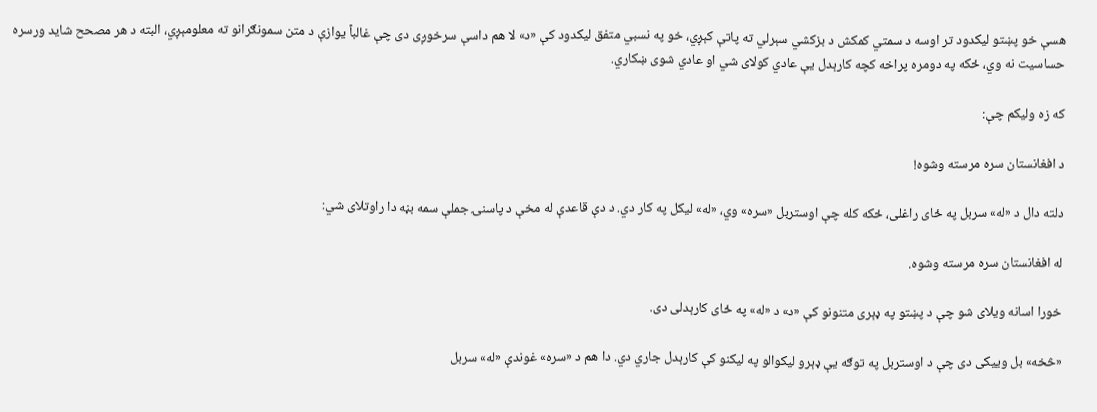هسې خو پښتو لیکدود تر اوسه د سمتي کمکش د بزکشي سېرلي ته پاتې کېږي، خو په نسبي متفق لیکدود کې «د» لا هم داسې سرخوږی دی چې غالباً يوازې د متن سمونګرانو ته معلومېږي، البته د هر مصحح شاید ورسره حساسیت نه وي، ځکه په دومره پراخه کچه کارېدل یې عادي کولای شي او عادي شوی ښکاري.

که زه وليکم چې:

د افغانستان سره مرسته وشوه!

دلته دال د «له» سربل په ځای راغلی، ځکه کله چې اوستربل «سره» وي، «له» لیکل په کار دي. د دې قاعدې له مخې د پاسنۍ جملې سمه بڼه دا راوتلای شي:

له افغانستان سره مرسته وشوه.

خورا اسانه ويلای شو چې د پښتو په ډېری متنونو کې «د» د «له» په ځای کارېدلی دی.

«څخه» بل وييکی دی چې د اوستربل په توګه یې ډېرو لیکوالو په لیکنو کې کارېدل جاري دي. دا هم د «سره» غوندې «له» سربل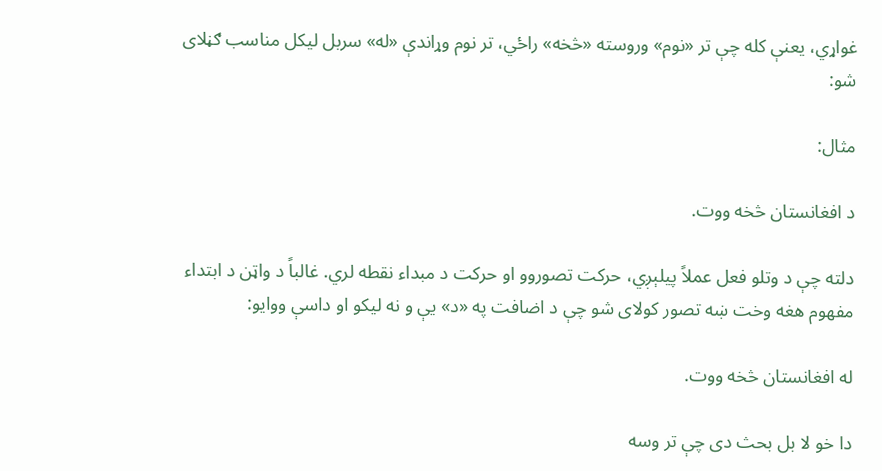غواړي، یعنې کله چې تر «نوم» وروسته «څخه» راځي، تر نوم وړاندې «له» سربل لیکل مناسب ګڼلای شو:

مثال:

د افغانستان څخه ووت.

دلته چې د وتلو فعل عملاً پیلېږي، حرکت تصوروو او حرکت د مبداء نقطه لري. غالباً د واټن د ابتداء مفهوم هغه وخت ښه تصور کولای شو چې د اضافت په «د» یې و نه لیکو او داسې ووايو:

له افغانستان څخه ووت.

دا خو لا بل بحث دی چې تر وسه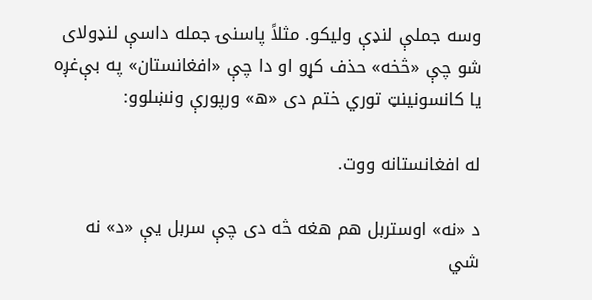وسه جملې لنډې ولیکو. مثلاً پاسنۍ جمله داسې لنډولای شو چې «څخه» حذف کړو او دا چې «افغانستان» په بې‌غږه یا کانسونينټ توري ختم دی «ه» ورپورې ونښلوو:

له افغانستانه ووت.

د «نه» اوستربل هم هغه څه دی چې سربل یې «د» نه شي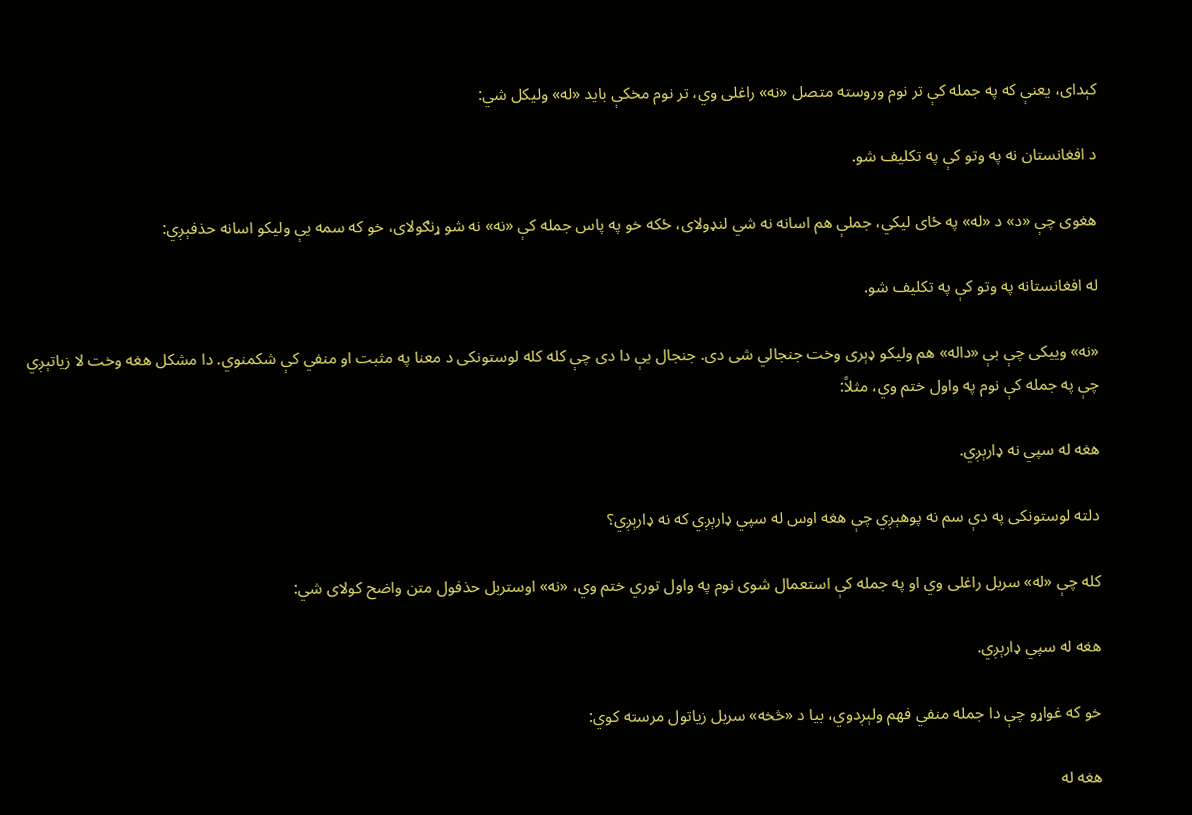کېدای، یعنې که په جمله کې تر نوم وروسته متصل «نه» راغلی وي، تر نوم مخکې باید «له» وليکل شي:

د افغانستان نه په وتو کې په تکليف شو.

هغوی چې «د» د «له» په ځای ليکي، جملې هم اسانه نه شي لنډولای، ځکه خو په پاس جمله کې «نه» نه شو ړنګولای، خو که سمه یې ولیکو اسانه حذفېږي:

له افغانستانه په وتو کې په تکليف شو.

«نه» وییکی چې بې «داله» هم ولیکو ډېری وخت جنجالي شی دی. جنجال یې دا دی چې کله کله لوستونکی د معنا په مثبت او منفي کې شکمنوي. دا مشکل هغه وخت لا زیاتېږي چې په جمله کې نوم په واول ختم وي، مثلاً:

هغه له سپي نه ډارېږي.

دلته لوستونکی په دې سم نه پوهېږي چې هغه اوس له سپي ډارېږي که نه ډارېږي؟

کله چې «له» سربل راغلی وي او په جمله کې استعمال شوی نوم په واول توري ختم وي، «نه» اوستربل حذفول متن واضح کولای شي:

هغه له سپي ډارېږي.

خو که غواړو چې دا جمله منفي فهم ولېږدوي، بیا د «څخه» سربل زیاتول مرسته کوي:

هغه له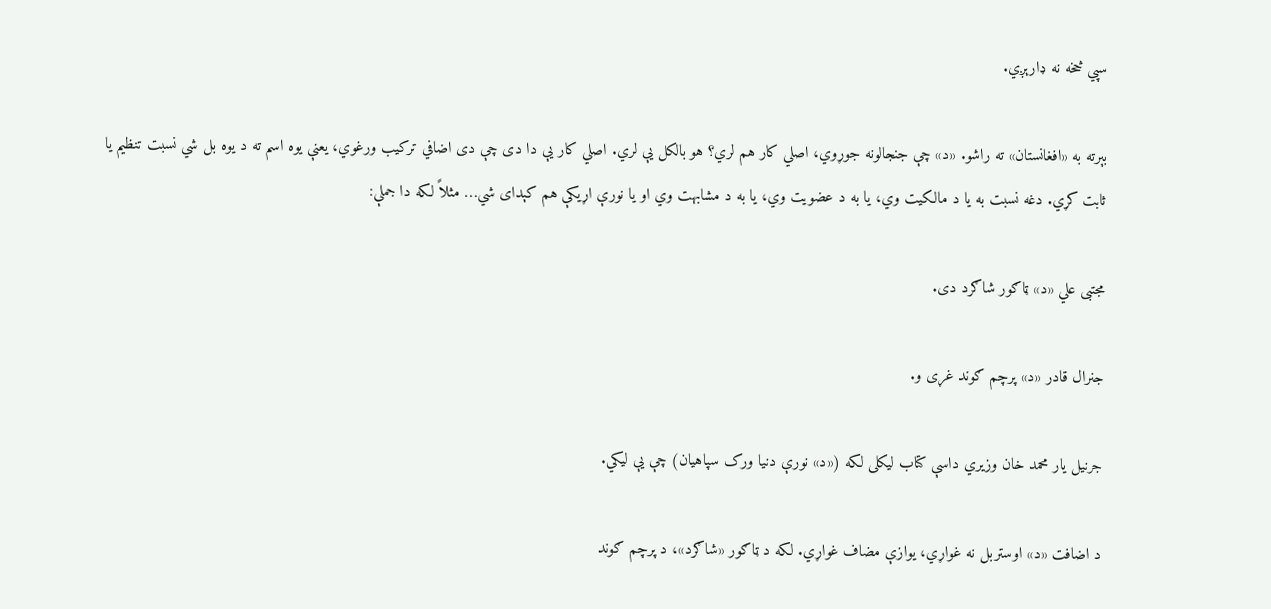سپي څخه نه ډارېږي.

بېرته به «افغانستان» ته راشو. «د» چې جنجالونه جوړوي، اصلي کار هم لري؟ هو بالکل یې لري. اصلي کار یې دا دی چې دی اضافي ترکيب ورغوي، یعنې یوه اسم ته د یوه بل شي نسبت تنظیم یا ثابت کړي. دغه نسبت به یا د مالکیت وي، یا به د عضویت وي، یا به د مشابهت وي او یا نورې اړيکې هم کېدای شي… مثلاً لکه دا جملې:

مجتبی علي «د» ټاګور شاګرد دی.

جنرال قادر «د» پرچم ګوند غړی و.

جرنیل یار محمد خان وزیري داسې کتاب ليکلی لکه («د» نورې دنیا ورک سپاهیان) چې یې ليکي.

د اضافت «د» اوستربل نه غواړي، یوازې مضاف غواړي. لکه د ټاګور «شاګرد»، د پرچم ګوند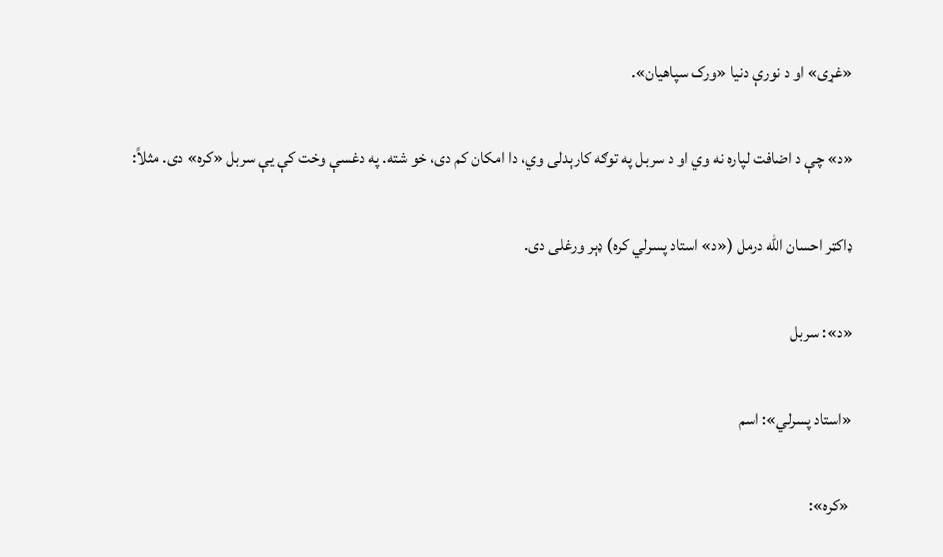«غړی» او د نورې دنیا «ورک سپاهیان».

«د» چې د اضافت لپاره نه وي او د سربل په توګه کارېدلی وي، دا امکان کم دی، خو شته. په دغسې وخت کې یې سربل «کره» دی. مثلاً:

ډاکټر احسان الله درمل («د» استاد پسرلي کره) ډېر ورغلی دی.

«د»: سربل

«استاد پسرلي»: اسم

 «کره»: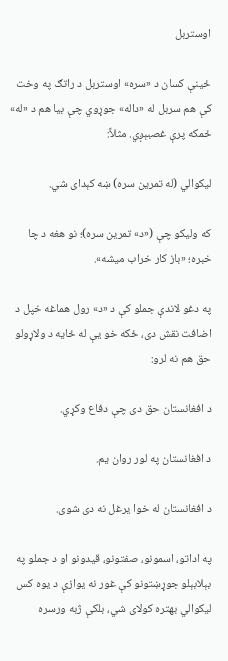اوستربل

ځينې کسان د «سره» اوستربل د راتګ په وخت کې هم سربل له «داله» جوړوي چې بیا هم د «له» ځمکه پرې غصبېږي. مثلاً:

لیکوالي (له تمرين سره) ښه کېدای شي.

که ولیکو چې («د» تمرين سره)؛ نو هغه د چا خبره؛ «باز کار خراب میشه».

په دغو لاندې جملو کې د «د» رول هماغه خپل د اضافت نقش دی، ځکه خو یې له ځایه د ولاړولو حق هم نه لرو:

د افغانستان حق دی چې دفاع وکړي.

د افغانستان په لور روان یم.

د افغانستان له خوا يرغل نه دی شوی.

په اداتو، اسمونو، صفتونو، قیدونو او د جملو په بېلابېلو جوړښتونو کې غور نه یوازې د یوه کس ليکوالي بهتره کولای شي، بلکې ژبه ورسره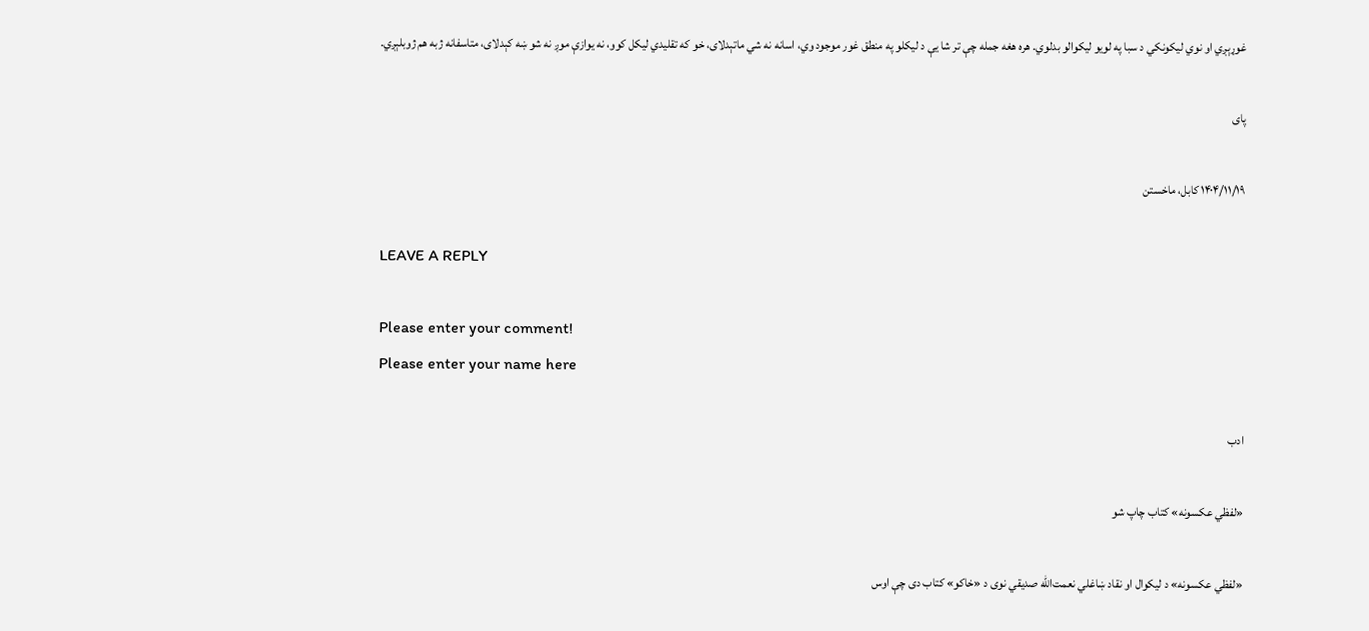غوړېږي او نوي ليکونکي د سبا په لویو لیکوالو بدلوي. هره هغه جمله چې تر شا یې د لیکلو په منطق غور موجود وي، اسانه نه شي ماتېدلای، خو که تقلیدي لیکل کوو، نه یوازې موږ نه شو ښه کېدلای، متاسفانه ژبه هم ژوبلېږي.

پای

۱۴۰۴/۱۱/۱۹ کابل، ماخستن

LEAVE A REPLY

Please enter your comment!
Please enter your name here

ادب

«لفظي عکسونه» کتاب چاپ شو

«لفظي عکسونه» د لیکوال او نقاد ښاغلي نعمت‌الله صديقي نوی د «خاکو» کتاب دی چې اوس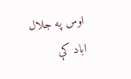اوس په جلال اباد کې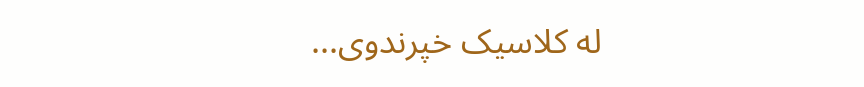له کلاسیک خپرندوی...